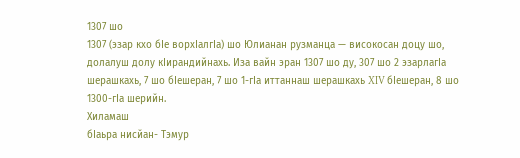1307 шо
1307 (эзар кхо бӀе ворхӀалгӀа) шо Юлианан рузманца — високосан доцу шо, долалуш долу кӀирандийнахь. Иза вайн эран 1307 шо ду, 307 шо 2 эзарлагӀа шерашкахь, 7 шо бӀешеран, 7 шо 1-гӀа иттаннаш шерашкахь XIV бӀешеран, 8 шо 1300-гӀа шерийн.
Хиламаш
бӀаьра нисйан- Тэмур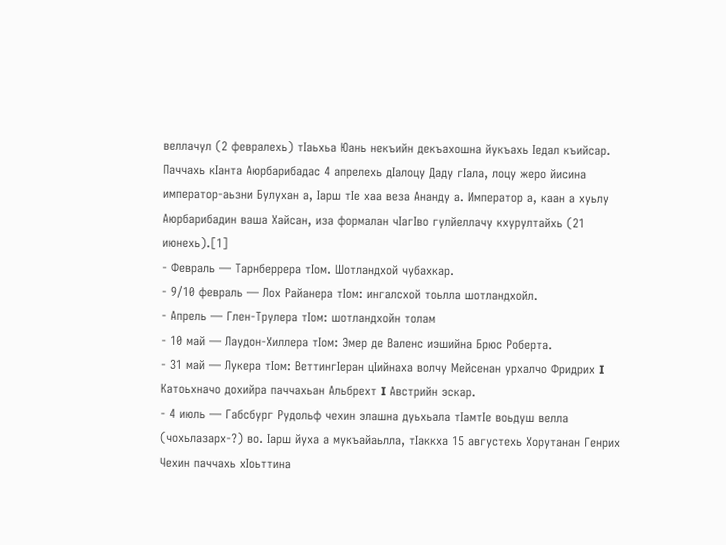веллачул (2 февралехь) тӀаьхьа Юань некъийн декъахошна йукъахь Ӏедал къийсар. Паччахь кӀанта Аюрбарибадас 4 апрелехь дӀалоцу Даду гӀала, лоцу жеро йисина император-аьзни Булухан а, Ӏарш тӀе хаа веза Ананду а. Император а, каан а хуьлу Аюрбарибадин ваша Хайсан, иза формалан чӀагӀво гулйеллачу кхурултайхь (21 июнехь).[1]
- Февраль — Тарнберрера тӀом. Шотландхой чубахкар.
- 9/10 февраль — Лох Райанера тӀом: ингалсхой тоьлла шотландхойл.
- Апрель — Глен-Трулера тӀом: шотландхойн толам
- 10 май — Лаудон-Хиллера тӀом: Эмер де Валенс иэшийна Брюс Роберта.
- 31 май — Лукера тӀом: ВеттингӀеран цӀийнаха волчу Мейсенан урхалчо Фридрих I Катоьхначо дохийра паччахьан Альбрехт I Австрийн эскар.
- 4 июль — Габсбург Рудольф чехин элашна дуьхьала тӀамтӀе воьдуш велла (чохьлазарх-?) во. Ӏарш йуха а мукъайаьлла, тӀаккха 15 августехь Хорутанан Генрих Чехин паччахь хӀоьттина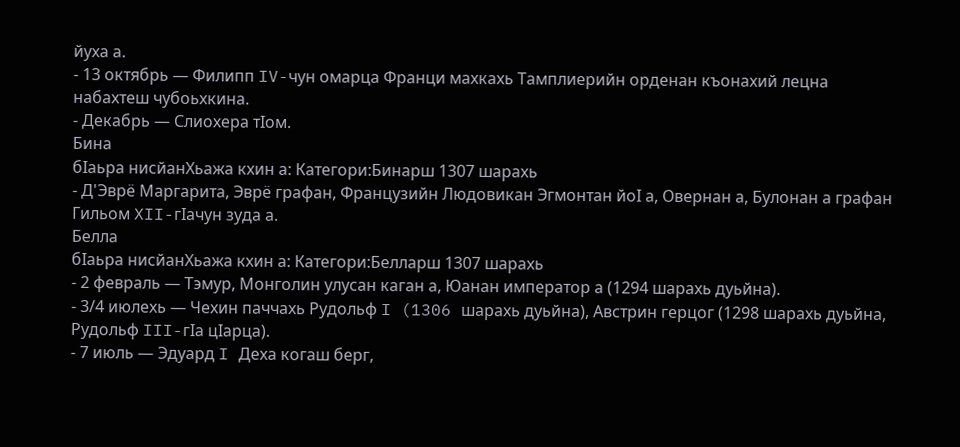йуха а.
- 13 октябрь — Филипп IV-чун омарца Франци махкахь Тамплиерийн орденан къонахий лецна набахтеш чубоьхкина.
- Декабрь — Слиохера тӀом.
Бина
бӀаьра нисйанХьажа кхин а: Категори:Бинарш 1307 шарахь
- Д'Эврё Маргарита, Эврё графан, Французийн Людовикан Эгмонтан йоӀ а, Овернан а, Булонан а графан Гильом XII-гӀачун зуда а.
Белла
бӀаьра нисйанХьажа кхин а: Категори:Белларш 1307 шарахь
- 2 февраль — Тэмур, Монголин улусан каган а, Юанан император а (1294 шарахь дуьйна).
- 3/4 июлехь — Чехин паччахь Рудольф I (1306 шарахь дуьйна), Австрин герцог (1298 шарахь дуьйна, Рудольф III-гӀа цӀарца).
- 7 июль — Эдуард I Деха когаш берг,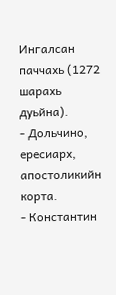Ингалсан паччахь (1272 шарахь дуьйна).
- Дольчино, ересиарх, апостоликийн корта.
- Константин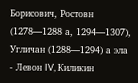Борисович, Ростовн (1278—1288 а, 1294—1307), Угличан (1288—1294) а эла
- Левон IV, Киликин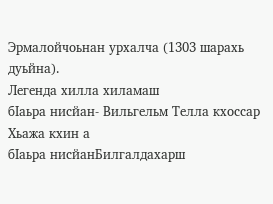Эрмалойчоьнан урхалча (1303 шарахь дуьйна).
Легенда хилла хиламаш
бӀаьра нисйан- Вильгельм Телла кхоссар
Хьажа кхин а
бӀаьра нисйанБилгалдахарш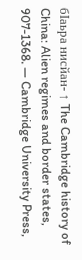бӀаьра нисйан- ↑ The Cambridge history of China: Alien regimes and border states, 907-1368. — Cambridge University Press,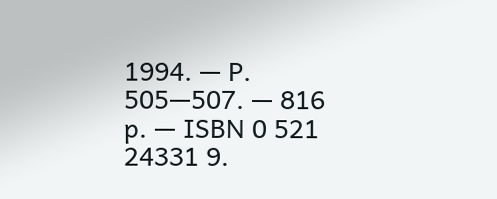1994. — P. 505—507. — 816 p. — ISBN 0 521 24331 9.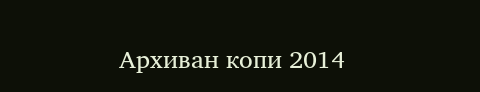Архиван копи 2014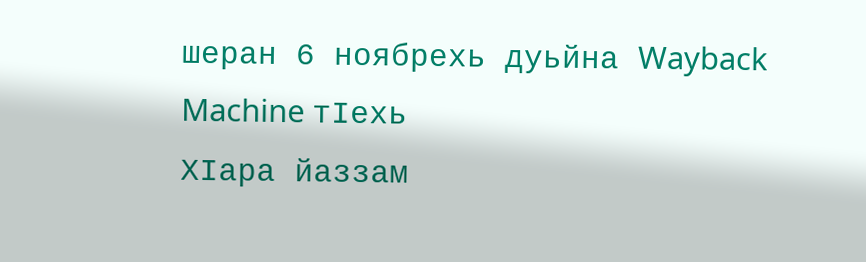шеран 6 ноябрехь дуьйна Wayback Machine тӀехь
ХӀара йаззам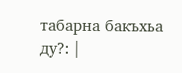табарна бакъхьа ду?: |